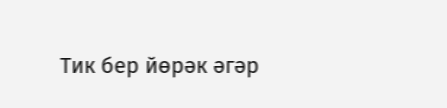Тик бер йөрәк әгәр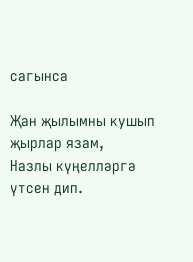сагынса

Җан җылымны кушып җырлар язам,
Назлы күңелләргә үтсен дип.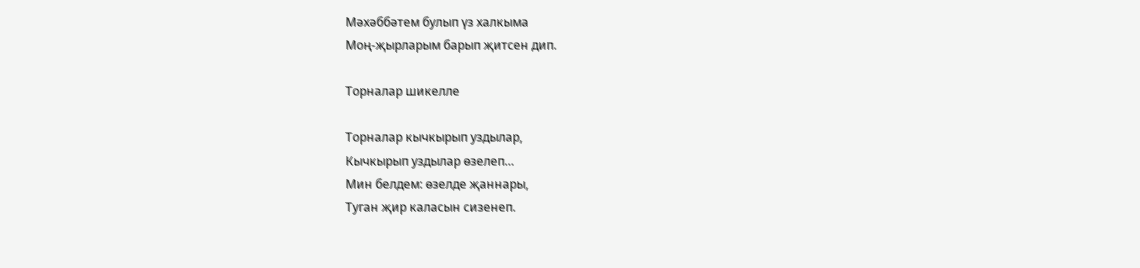Мәхәббәтем булып үз халкыма
Моң-җырларым барып җитсен дип.

Торналар шикелле

Торналар кычкырып уздылар,
Кычкырып уздылар өзелеп…
Мин белдем: өзелде җаннары,
Туган җир каласын сизенеп.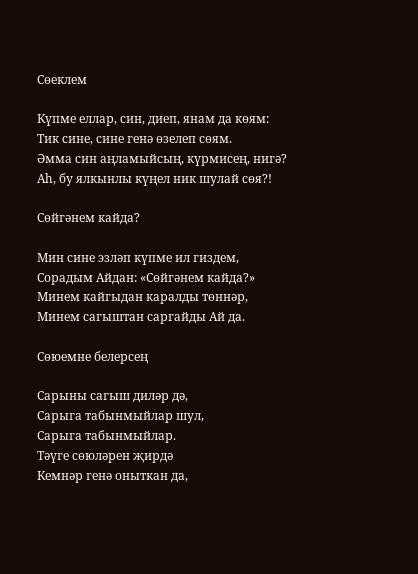Сөеклем

Күпме еллар, син, диеп, янам да көям:
Тик сине, сине генә өзелеп сөям.
Әмма син аңламыйсың, күрмисең, нигә?
Аһ, бу ялкынлы күңел ник шулай сөя?!

Сөйгәнем кайда?

Мин сине эзләп күпме ил гиздем,
Сорадым Айдан: «Сөйгәнем кайда?»
Минем кайгыдан каралды төннәр,
Минем сагыштан саргайды Ай да.

Сөюемне белерсең

Сарыны сагыш диләр дә,
Сарыга табынмыйлар шул,
Сарыга табынмыйлар.
Тәүге сөюләрен җирдә
Кемнәр генә оныткан да,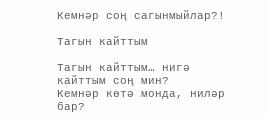Кемнәр соң сагынмыйлар?!

Тагын кайттым

Тагын кайттым… нигә кайттым соң мин?
Кемнәр көтә монда, ниләр бар?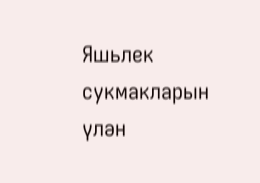Яшьлек сукмакларын үлән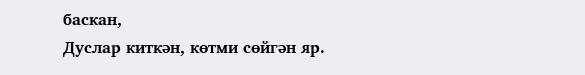баскан,
Дуслар киткән, көтми сөйгән яр.